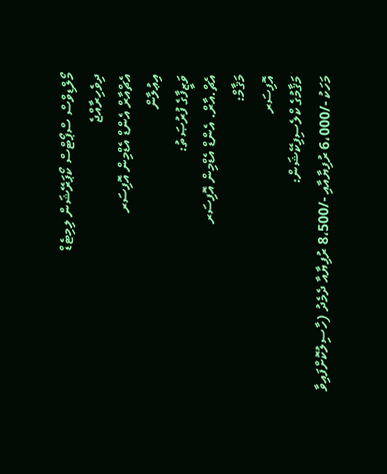މޯލްޑިވްސް ސްޕޯޓްސް ކޯޕަރޭޝަން ލިމިޓެޑް
ދިވެހިރާއްޖެ
އެޗްއާރް އެންޑް އެޑްމިން އޮފިސަރ
އިޢުލާން
ވަޒީފާގެ ފުރުޞަތު:
އެޗް.އާރް. އެންޑް އެޑްމިން އޮފިސަރ
މަޤާމް:
އޮފިސަރ
މަޤާމުގެ ކްލެސިފިކޭޝަން:
މަހަކު -/6،000 ރުފިޔާއާއި -/8،500 ރުފިޔާއާ ދެމެދު (ހާސިލުކޮށްފައިވާ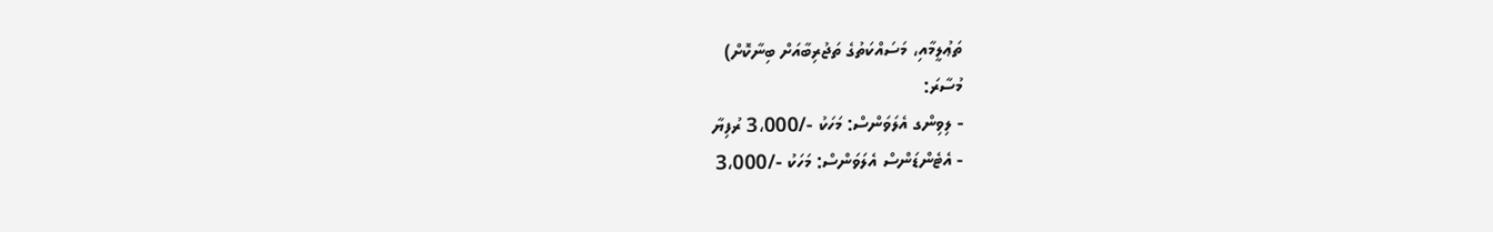ތަޢުލީމާއި، މަސައްކަތުގެ ތަޖުރިބާއަށް ބިނާކޮށް)
މުސާރަ:
- ލިވިންގ އެލަވަންސް: މަހަކު -/3،000 ރުފިޔާ
- އެޓެންޑަންސް އެލަވަންސް: މަހަކު -/3،000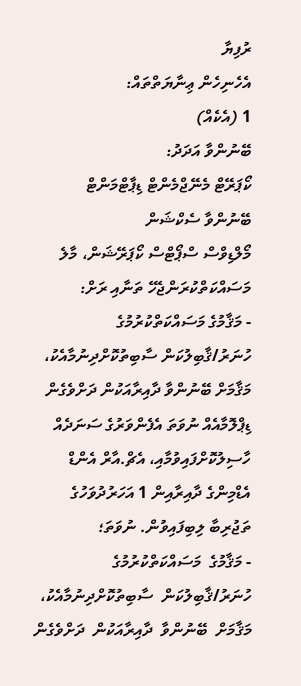ރުފިޔާ
އެހެނިހެން ޢިނާޔަތްތައް:
1 (އެކެއް)
ބޭނުންވާ އަދަދު:
ކޯޕަރޭޓް މެނޭޖްމެންޓް ޑިޕާޓްމަންޓް
ބޭނުންވާ ސެކްޝަން
މޯލްޑިވްސް ސްޕޯޓްސް ކޯޕަރޭޝަން، މާލެ
މަސައްކަތްކުރަންޖެހޭ ތަނާއި ރަށް:
- މަޤާމުގެ މަސައްކަތްކުރުމުގެ ހުނަރު/ޤާބިލުކަން ސާބިތުކޮށްދިނުމާއެކު، މަޤާމަށް ބޭނުންވާ ދާއިރާއަކުން ދަށްވެގެން ޑިޕްލޮމާއެއް ނުވަތަ އެފެންވަރުގެ ސަނަދެއް ހާސިލުކޮށްފައިވުމާއި، އެޗް.އާރް އެންޑް އެޑްމިންގެ ދާއިރާއިން 1 އަހަރުދުވަހުގެ ތަޖުރިބާ ލިބިފައިވުން. ނުވަތަ؛
- މަޤާމުގެ  މަސައްކަތްކުރުމުގެ ހުނަރު/ޤާބިލުކަން  ސާބިތުކޮށްދިނުމާއެކު،  މަޤާމަށް  ބޭނުންވާ  ދާއިރާއަކުން  ދަށްވެގެން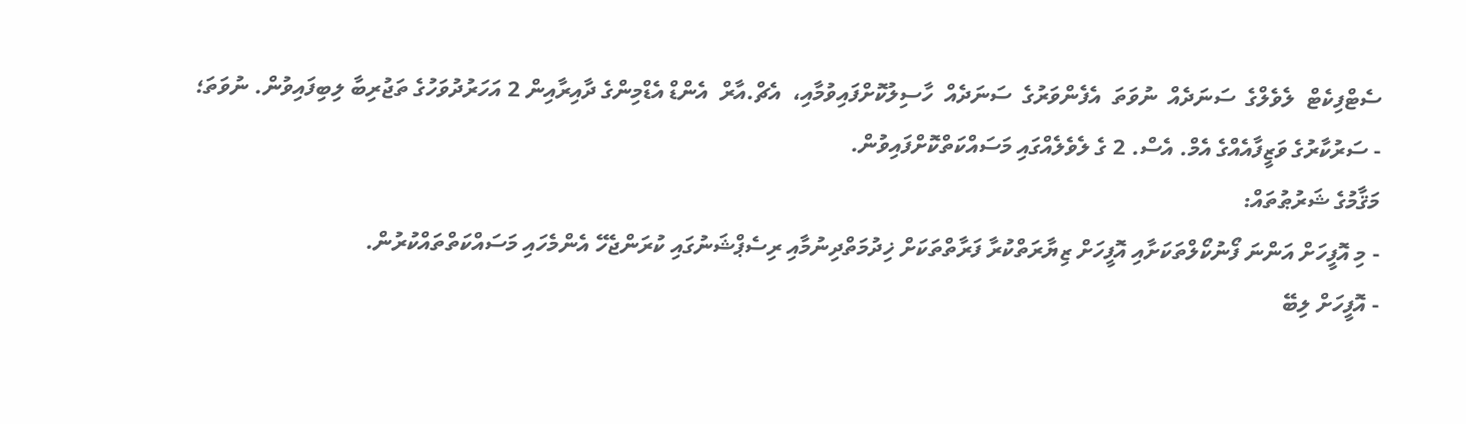ސެޓްފިކެޓް  ލެވެލްގެ  ސަނަދެއް  ނުވަތަ  އެފެންވަރުގެ  ސަނަދެއް  ހާސިލުކޮށްފައިވުމާއި،  އެޗް.އާރް  އެންޑް އެޑްމިންގެ ދާއިރާއިން 2 އަހަރުދުވަހުގެ ތަޖުރިބާ ލިބިފައިވުން. ނުވަތަ؛
- ސަރުކާރުގެ ވަޒީފާއެއްގެ އެމް. އެސް. 2 ގެ ލެވެލެއްގައި މަސައްކަތްކޮށްފައިވުން.
މަޤާމުގެ ޝަރުޠުތައް:
- މި އޮފީހަށް އަންނަ ފޯނުކޯލްތަކަށާއި އޮފީހަށް ޒިޔާރަތްކުރާ ފަރާތްތަކަށް ޚިދުމަތްދިނުމާއި ރިސެޕްޝަނުގައި ކުރަންޖެހޭ އެންމެހައި މަސައްކަތްތައްކުރުން.
- އޮފީހަށް ލިބޭ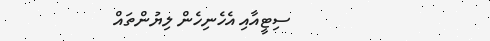ސިޓީއާއި އެހެނިހެން ލިޔުންތައް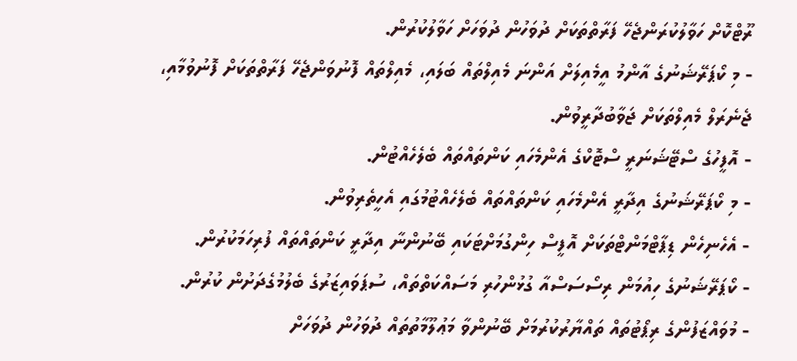ރޫޓްކޮށް ހަވާލުކުރަންޖެހޭ ފަރާތްތަކަށް ދުވަހުން ދުވަހަށް ހަވާލުކުރުން.
- މި ކޯޕަރޭޝަނުގެ އާންމު އީމެއިލަށް އަންނަ މެއިލްތައް ބަލައި، މެއިލްތައް ފޮނުވަންޖެހޭ ފަރާތްތަކަށް ފޮނުވުމާއި، ޖެނެރަލް މެއިލްތަކަށް ޖަވާބުދާރީވުން.
- އޮފީހުގެ ސްޓޭޝަނަރީ ސްޓޮކްގެ އެންމެހައި ކަންތައްތައް ބެލެހެއްޓުން.
- މި ކޯޕަރޭޝަނުގެ އިދާރީ އެންމެހައި ކަންތައްތައް ބެލެހެއްޓުމުގައި އެހީތެރިވުން.
- އެހެނިހެން ޑިޕާޓްމަންޓްތަކަށް އޮފީސް ހިންގުމަށްޓަކައި ބޭނުންނާ އިދާރީ ކަންތައްތައް ފުރިހަމަކުރުން.
- ކޯޕަރޭޝަނުގެ ހިއުމަން ރިސޯސަސްއާ ގުޅުންހުރި މަސައްކަތްތައް، ސުޕަވައިޒަރުގެ ބެލުމުގެދަށުން ކުރުން.
- މުވައްޒަފުންގެ ރިޕޯޓުތައް ތައްޔާރުކުރުމަށް ބޭނުންވާ މަޢުލޫމާތުތައް ދުވަހުން ދުވަހަށް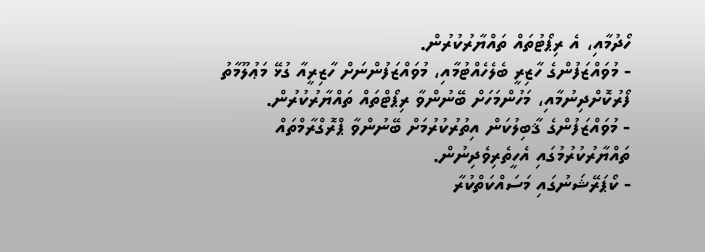ހޯދުމާއި، އެ ރިޕޯޓުތައް ތައްޔާރުކުރުން.
- މުވައްޒަފުންގެ ހާޒިރީ ބެލެހެއްޓުމާއި، މުވައްޒަފުންނަށް ހާޒިރީއާ ގުޅޭ މަޢުލޫމާތު ފޯރުކޮށްދިނުމާއި، މަހުންމަހަށް ބޭނުންވާ ރިޕޯޓްތައް ތައްޔާރުކުރުން.
- މުވައްޒަފުންގެ ޤާބިލުކަން އިތުރުކުރުމަށް ބޭނުންވާ ޕްރޮގްރާމްތައް ތައްޔާރުކުރުމުގައި އެހީތެރިވެދިނުން.
- ކޯޕަރޭޝަނުގައި މަސައްކަތްކުރާ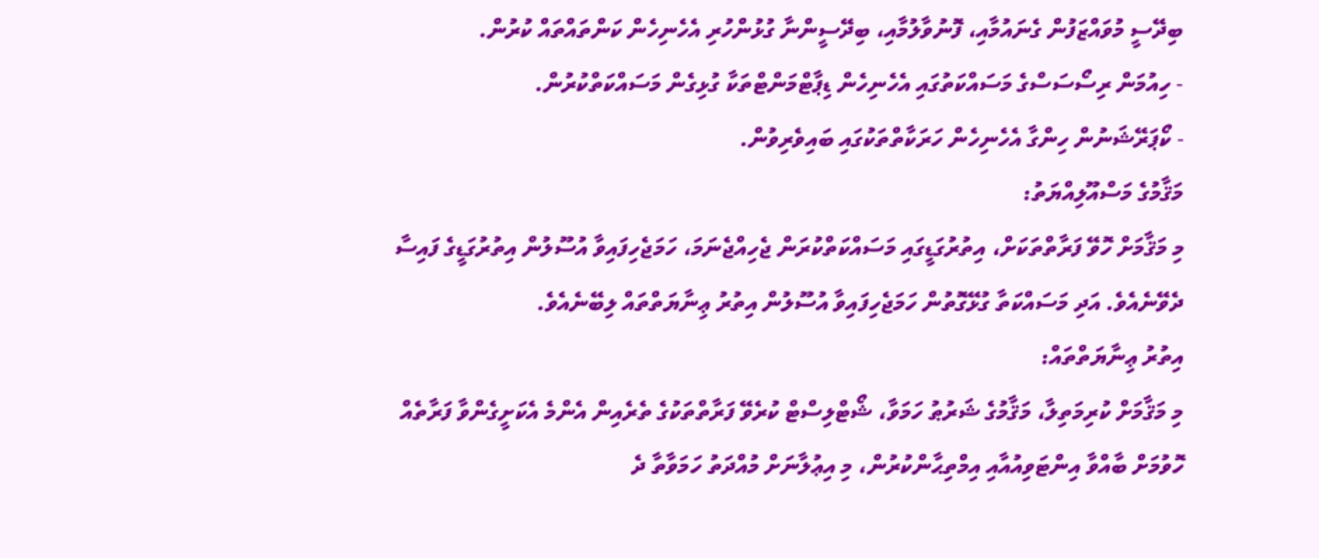ބިދޭސީ މުވައްޒަފުން ގެނައުމާއި، ފޮނުވާލުމާއި، ބިދޭސީންނާ ގުޅުންހުރި އެހެނިހެން ކަންތައްތައް ކުރުން.
- ހިއުމަން ރިސޯސަސްގެ މަސައްކަތުގައި އެހެނިހެން ޑިޕާޓްމަންޓްތަކާ ގުޅިގެން މަސައްކަތްކުރުން.
- ކޯޕަރޭޝަނުން ހިންގާ އެހެނިހެން ހަރަކާތްތަކުގައި ބައިވެރިވުން.
މަޤާމުގެ މަސްއޫލިއްޔަތު:
މި މަޤާމަށް ހޮވޭ ފަރާތްތަކަށް، އިތުރުގަޑީގައި މަސައްކަތްކުރަން ޖެހިއްޖެނަމަ، ހަމަޖެހިފައިވާ އުސޫލުން އިތުރުގަޑީގެ ފައިސާ ދެވޭނެއެވެ. އަދި މަސައްކަތާ ގުޅޭގޮތުން ހަމަޖެހިފައިވާ އުސޫލުން އިތުރު ޢިނާޔަތްތައް ލިބޭނެއެވެ.
އިތުރު ޢިނާޔަތްތައް:
މި މަޤާމަށް ކުރިމަތިލާ، މަޤާމުގެ ޝަރުޠު ހަމަވާ، ޝޯޓްލިސްޓް ކުރެވޭ ފަރާތްތަކުގެ ތެރެއިން އެންމެ އެކަށީގެންވާ ފަރާތެއް ހޮވުމަށް ބާއްވާ އިންޓަވިއުއާއި އިމްތިޙާންކުރުން، މި އިޢުލާނަށް މުއްދަތު ހަމަވާތާ ދެ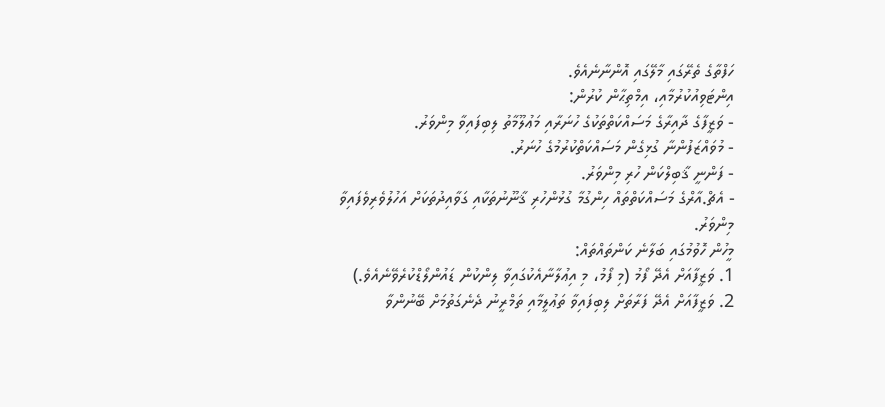ހަފްތާގެ ތެރޭގައި މާލޭގައި އޮންނާނެއެވެ.
އިންޓަވިއުކުރުމާއި، އިމްތިޙާން ކުރުން:
- ވަޒީފާގެ ދާއިރާގެ މަސައްކަތްތަކުގެ ހުނަރާއި މަޢުލޫމާތު ލިބިފައިވާ މިންވަރު.
- މުވައްޒަފުންނާ ގުޅިގެން މަސައްކަތްކުރުމުގެ ހުނަރު.
- ފަންނީ ޤާބިލްކަން ހުރި މިންވަރު.
- އެޗް.އާރްގެ މަސައްކަތްތައް ހިންގުމާ ގުޅުންހުރި ޤާނޫނުތަކާއި ގަވާއިދުތަކަށް އަހުލުވެރިވެފައިވާ މިންވަރު.
މީހުން ހޮވުމުގައި ބަލާނެ ކަންތައްތައް:
1. ވަޒީފާއަށް އެދޭ ފޯމު (މި ފޯމު، މި އިޢުލާނާއެކުގައިވާ ލިންކުން ޑައުންލޯޑްކުރެވޭނެއެވެ.)
2. ވަޒީފާއަށް އެދޭ ފަރާތަށް ލިބިފައިވާ ތަޢުލީމާއި ތަމްރީނު ދެނެގަތުމަށް ބޭނުންވާ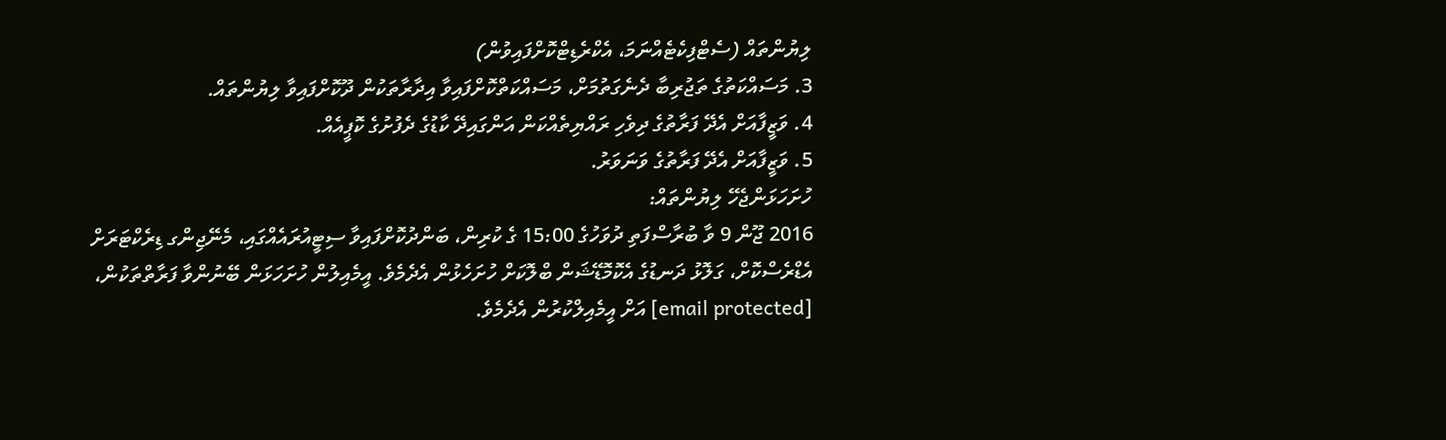ލިޔުންތައް (ސެޓްފިކެޓެއްނަމަ، އެކްރެޑިޓްކޮށްފައިވުން)
3. މަސައްކަތުގެ ތަޖުރިބާ ދެނެގަތުމަށް، މަސައްކަތްކޮށްފައިވާ އިދާރާތަކުން ދޫކޮށްފައިވާ ލިޔުންތައް.
4. ވަޒީފާއަށް އެދޭ ފަރާތުގެ ދިވެހި ރައްޔިތެއްކަން އަންގައިދޭ ކާޑުގެ ދެފުށުގެ ކޮޕީއެއް.
5. ވަޒީފާއަށް އެދޭ ފަރާތުގެ ވަނަވަރު.
ހުށަހަޅަންޖެހޭ ލިޔުންތައް:
2016 ޖޫން 9 ވާ ބުރާސްފަތި ދުވަހުގެ 15:00 ގެ ކުރިން، ބަންދުކޮށްފައިވާ ސިޓީއުރައެއްގައި، މެނޭޖިންގ ޑިރެކްޓަރަށް އެޑްރެސްކޮށް، ގަލޮޅު ދަނޑުގެ އެކޮމޮޑޭޝަން ބްލޮކަށް ހުށަހެޅުން އެދެމެވެ. އީމެއިލުން ހުށަހަޅަން ބޭނުންވާ ފަރާތްތަކުން، [email protected] އަށް އީމެއިލްކުރުން އެދެމެވެ.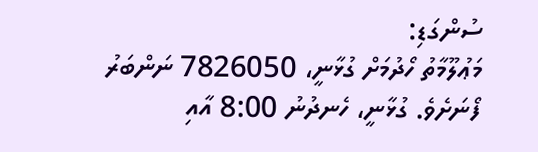ސުންގަޑި:
މަޢުލޫމާތު ހޯދުމަށް ގުޅާނީ، 7826050 ނަންބަރު ފޯނަށެވެ. ގުޅާނީ، ހެނދުނު 8:00 އާއި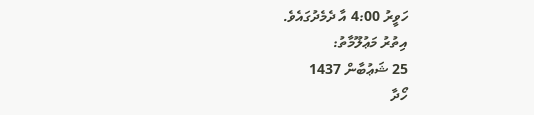ހަވީރު 4:00 އާ ދެމެދުގައެވެ.
އިތުރު މަޢުލޫމާތު:
25 ޝަޢުބާން 1437
ހޯދާ